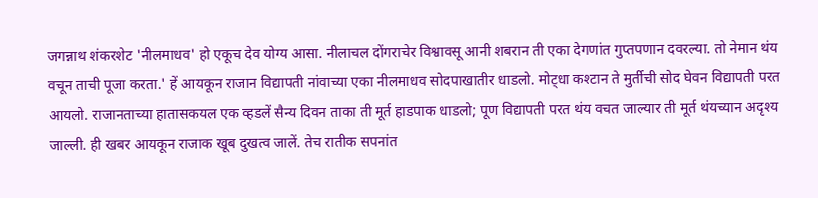जगन्नाथ शंकरशेट 'नीलमाधव' हो एकूच देव योग्य आसा. नीलाचल दोंगराचेर विश्वावसू आनी शबरान ती एका देगणांत गुप्तपणान दवरल्या. तो नेमान थंय वचून ताची पूजा करता.' हें आयकून राजान विद्यापती नांवाच्या एका नीलमाधव सोदपाखातीर धाडलो. मोट्धा कश्टान ते मुर्तीची सोद घेवन विद्यापती परत आयलो. राजानताच्या हातासकयल एक व्हडलें सैन्य दिवन ताका ती मूर्त हाडपाक धाडलो; पूण विद्यापती परत थंय वचत जाल्यार ती मूर्त थंयच्यान अदृश्य जाल्ली. ही खबर आयकून राजाक खूब दुखत्व जालें. तेच रातीक सपनांत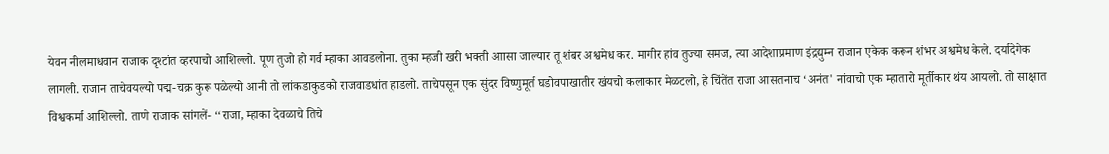येवन नीलमाधवान राजाक दृश्टांत व्हरपाचो आशिल्लो. पूण तुजो हो गर्व म्हाका आवडलोना. तुका म्हजी खरी भक्ती आासा जाल्यार तू शंबर अश्वमेध कर. मागीर हांव तुज्या समज, त्या आदेशाप्रमाण इंद्रद्युम्न राजान एकेक करून शंभर अश्वमेध केले. दर्यादेगेक लागली. राजान ताचेवयल्यो पद्म-चक्र कुरू पळेल्यो आनी तो लांकडाकुडको राजवाडधांत हाडलो. ताचेपसून एक सुंदर विष्णुमूर्त घडोवपाखातीर खंयचो कलाकार मेळटलो, हे चिंतेंत राजा आसतनाच ‘अनंत' नांवाचो एक म्हातारो मूर्तीकार थंय आयलो. तो साक्षात विश्वकर्मा आशिल्लो. ताणे राजाक सांगलें- ‘‘राजा, म्हाका देवळाचे तिचे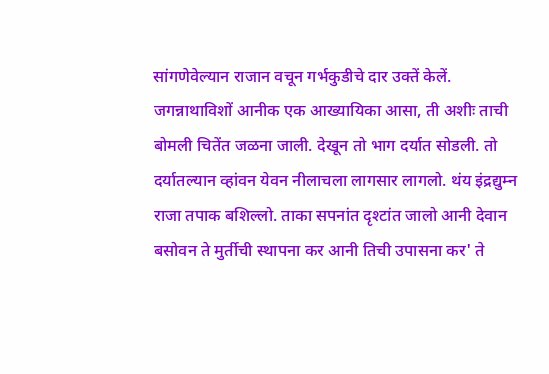सांगणेवेल्यान राजान वचून गर्भकुडीचे दार उक्तें केलें. जगन्नाथाविशों आनीक एक आख्यायिका आसा, ती अशीः ताची बोमली चितेंत जळना जाली. देखून तो भाग दर्यात सोडली. तो दर्यातल्यान व्हांवन येवन नीलाचला लागसार लागलो. थंय इंद्रद्युम्न राजा तपाक बशिल्लो. ताका सपनांत दृश्टांत जालो आनी देवान बसोवन ते मुर्तीची स्थापना कर आनी तिची उपासना कर' ते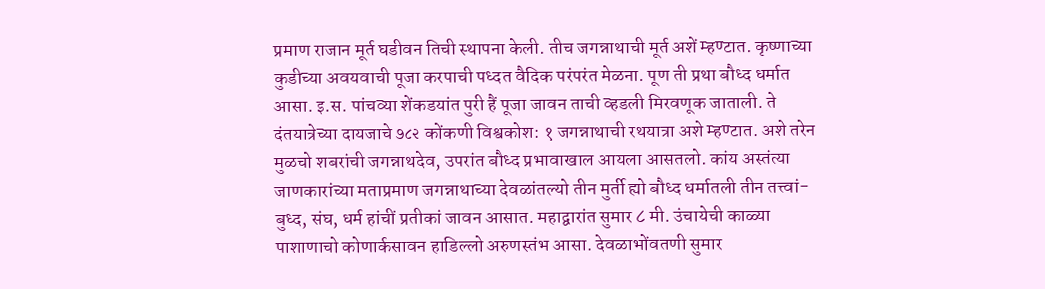प्रमाण राजान मूर्त घडीवन तिची स्थापना केली. तीच जगन्नाथाची मूर्त अशें म्हण्टात. कृष्णाच्या कुडीच्या अवयवाची पूजा करपाची पध्दत वैदिक परंपरंत मेळना. पूण ती प्रथा बौध्द धर्मात आसा. इ.स. पांचव्या शेंकडयांत पुरी हैं पूजा जावन ताची व्हडली मिरवणूक जाताली. ते दंतयात्रेच्या दायजाचे ૭૮૨ कोंकणी विश्वकोश: १ जगन्नाथाची रथयात्रा अशे म्हण्टात. अशे तरेन मुळचो शबरांची जगन्नाथदेव, उपरांत बौध्द प्रभावाखाल आयला आसतलो. कांय अस्तंत्या जाणकारांच्या मताप्रमाण जगन्नाथाच्या देवळांतल्यो तीन मुर्ती ह्यो बौध्द धर्मातली तीन तत्त्वां-बुध्द, संघ, धर्म हांचीं प्रतीकां जावन आसात. महाद्वारांत सुमार ८ मी. उंचायेची काळ्या पाशाणाचो कोणार्कसावन हाडिल्लो अरुणस्तंभ आसा. देवळाभोंवतणी सुमार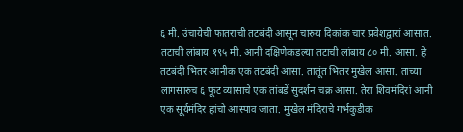६ मी. उंचायेची फातराची तटबंदी आसून चारुय दिकांक चार प्रवेशद्वारां आसात. तटाची लांबाय १९५ मी. आनी दक्षिणेकडल्या तटाची लांबाय ८० मी. आसा. हे तटबंदी भितर आनीक एक तटबंदी आसा. तातूंत भितर मुखेल आसा. ताच्या लागसारुच ६ फूट व्यासाचे एक तांबडें सुदर्शन चक्र आसा. तेरा शिवमंदिरां आनी एक सूर्यमंदिर हांचो आस्पाव जाता. मुखेल मंदिराचे गर्भकुडीक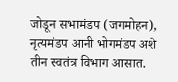जोडून सभामंडप (जगमोहन), नृत्यमंडप आनी भोगमंडप अशे तीन स्वतंत्र विभाग आसात.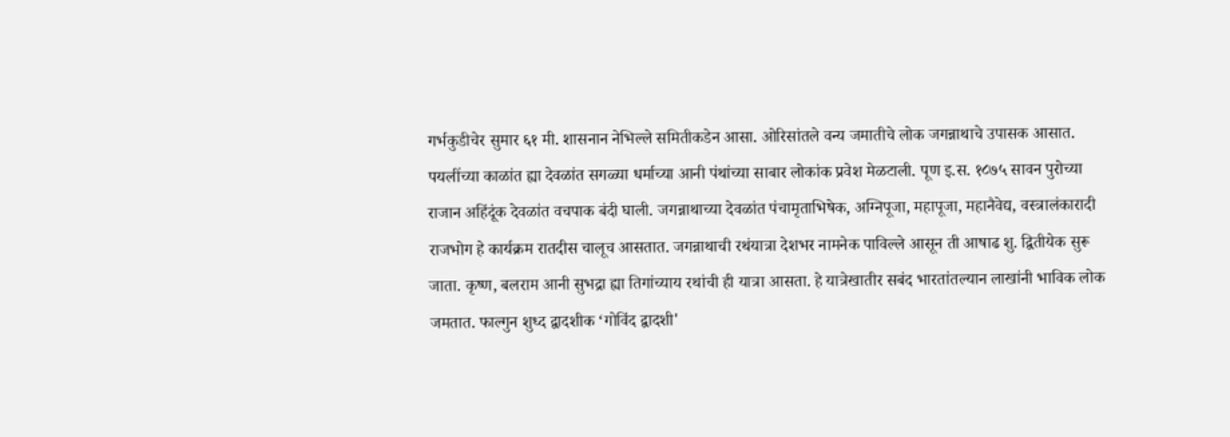गर्भकुडीचेर सुमार ६१ मी. शासनान नेभिल्ले समितीकडेन आसा. ओरिसांतले वन्य जमातीचे लोक जगन्नाथाचे उपासक आसात. पयलींच्या काळांत ह्या देवळांत सगळ्या धर्माच्या आनी पंथांच्या साबार लोकांक प्रवेश मेळटाली. पूण इ.स. १८७५ सावन पुरोच्या राजान अहिंदूंक देवळांत वचपाक बंदी घाली. जगन्नाथाच्या देवळांत पंचामृताभिषेक, अग्निपूजा, महापूजा, महानैवेद्य, वस्त्रालंकारादी राजभोग हे कार्यक्रम रातदीस चालूच आसतात. जगन्नाथाची रथंयात्रा देशभर नामनेक पाविल्ले आसून ती आषाढ शु. द्वितीयेक सुरू जाता. कृष्ण, बलराम आनी सुभद्रा ह्या तिगांच्याय रथांची ही यात्रा आसता. हे यात्रेखातीर सबंद भारतांतल्यान लाखांनी भाविक लोक जमतात. फाल्गुन शुध्द द्वादशीक ‘गोविंद द्वादशी'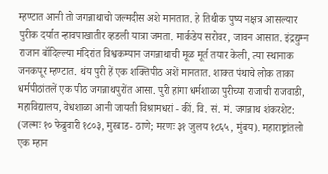म्हण्टात आनी तो जगन्नाथाचो जल्मदीस अशे मानतात. हे तिथीक पुष्य नक्षत्र आसल्यार पुरीक दर्यात न्हावपाखातीर व्हडली यात्रा जमता. मार्कडेय सरोवर, जावन आसात. इंद्रद्युम्न राजान बॉदिल्ल्या मंदिरांत विश्वकम्यान जगन्नाथाची मूळ मूर्त तयार केली, त्या स्थानाक जनकपूर म्हण्टात. थंय पुरी हें एक शक्तिपीठ अशें मानतात. शाक्त पंथाचे लोक ताका धर्मपीठांतलें एक पीठ जगन्नाथपुरोंत आसा. पुरी हांगा धर्मशाळा पुरीच्या राजाची राजवाडी, महाविद्यालय, वेधशाळा आनी जायती विश्रामधरां - कीं. वि. सं. मं. जगन्नाथ शंकरशेट: (जल्मः १० फेब्रुवारी १८०३, मुरबाड- ठाणे; मरणः ३१ जुलय १८६५, मुंबय). महाराष्ट्रांतलो एक म्हान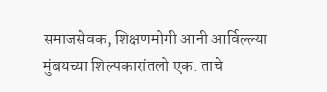समाजसेवक, शिक्षणमोगी आनी आर्विल्ल्या मुंबयच्या शिल्पकारांतलो एक. ताचे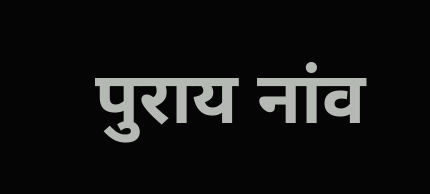पुराय नांव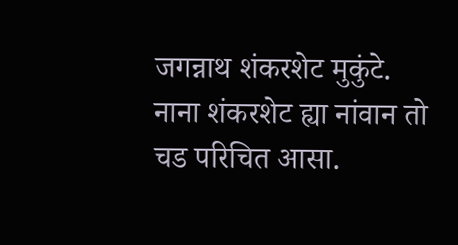जगन्नाथ शंकरशेट मुकुंटे. नाना शंकरशेट ह्या नांवान तो चड परिचित आसा.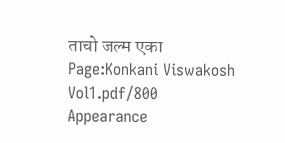ताचो जल्म एका
Page:Konkani Viswakosh Vol1.pdf/800
Appearance